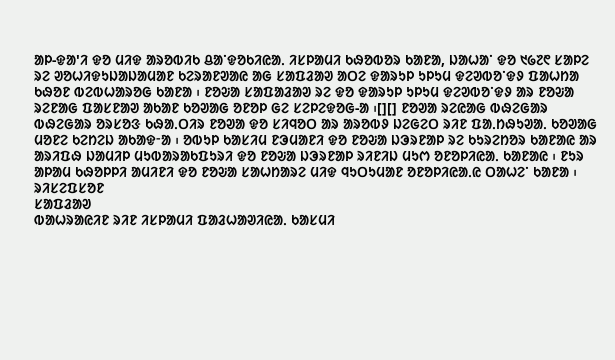ᱟᱞ-ᱫᱟ'ᱤ ᱫᱚ ᱢᱤᱫ ᱟᱨᱚᱵᱤᱠ ᱪᱟᱸᱫᱚᱠᱤᱭᱟᱹ ᱤᱥᱞᱟᱢᱤ ᱠᱷᱚᱵᱚᱨ ᱠᱟᱱᱟ, ᱡᱟᱦᱟᱸ ᱫᱚ ᱑᱙᱗᱖ ᱥᱟᱞᱮ ᱨᱮ ᱣᱚᱦᱤᱫᱩᱡᱟᱡᱟᱢᱟᱱ ᱠᱮᱨᱟᱱᱣᱟᱭ ᱟᱜ ᱥᱟᱯᱲᱟᱣ ᱟᱛᱮ ᱫᱟᱨᱩᱞ ᱩᱞᱩᱢ ᱫᱮᱣᱵᱚᱸᱫᱽ ᱯᱟᱦᱴᱟ ᱠᱷᱚᱱ ᱵᱮᱵᱦᱟᱨᱚᱜ ᱠᱟᱱᱟ ᱾ ᱱᱚᱶᱟ ᱥᱟᱯᱟᱲᱟᱣ ᱨᱮ ᱫᱚ ᱫᱟᱨᱩᱞ ᱩᱞᱩᱢ ᱫᱮᱣᱵᱚᱸᱫᱽ ᱟᱨ ᱱᱚᱶᱟ ᱨᱮᱱᱟᱜ ᱯᱟᱥᱱᱟᱣ ᱟᱠᱟᱱ ᱠᱚᱣᱟᱜ ᱚᱱᱚᱞ ᱜᱮ ᱥᱮᱞᱮᱫᱚᱜ-ᱟ ᱾[][] ᱱᱚᱣᱟ ᱨᱮᱭᱟᱜ ᱵᱷᱮᱜᱟᱨ ᱵᱷᱮᱜᱟᱨ ᱚᱨᱥᱚᱝ ᱠᱷᱟᱹᱛᱤᱨ ᱱᱚᱣᱟ ᱫᱚ ᱥᱤᱧᱚᱛ ᱟᱨ ᱟᱨᱚᱵᱽ ᱡᱮᱜᱮᱛ ᱨᱤᱱ ᱯᱟᱹᱴᱷᱩᱣᱟᱹ ᱠᱚᱣᱟᱜ ᱢᱚᱱᱮ ᱠᱮᱴᱮᱡ ᱟᱠᱟᱫᱼᱟ ᱾ ᱚᱵᱩᱞ ᱠᱟᱥᱤᱢ ᱱᱳᱢᱟᱱᱤ ᱫᱚ ᱱᱚᱶᱟ ᱡᱳᱨᱱᱟᱞ ᱨᱮ ᱠᱩᱨᱮᱴᱚᱨ ᱠᱟᱱᱟᱭ ᱟᱨ ᱟᱨᱤᱯᱷ ᱡᱟᱢᱤᱞ ᱢᱩᱵᱟᱨᱟᱠᱯᱩᱨᱤ ᱫᱚ ᱱᱚᱶᱟ ᱡᱳᱨᱱᱟᱞ ᱨᱤᱱᱤᱡ ᱢᱩᱬ ᱚᱱᱚᱞᱤᱭᱟᱹ ᱠᱟᱱᱟᱭ ᱾ ᱱᱩᱨ ᱟᱞᱟᱢ ᱠᱷᱚᱞᱞᱤ ᱟᱢᱤᱱᱤ ᱫᱚ ᱱᱚᱶᱟ ᱥᱟᱦᱴᱟᱨᱮ ᱢᱤᱫ ᱧᱩᱛᱩᱢᱟᱱ ᱚᱱᱚᱞᱤᱭᱟᱹᱭ ᱛᱟᱦᱮᱸ ᱠᱟᱱᱟ ᱾
ᱨᱤᱥᱮᱯᱥᱚᱱ
ᱥᱟᱯᱲᱟᱣ
ᱵᱟᱦᱨᱟᱭᱤᱱ ᱨᱤᱱ ᱤᱥᱞᱟᱢᱤ ᱯᱟᱲᱦᱟᱣᱤᱭᱟᱹ ᱠᱟᱥᱢᱤ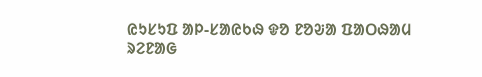ᱭᱩᱥᱩᱯ ᱟᱞ-ᱥᱟᱭᱠᱷ ᱫᱚ ᱱᱚᱶᱟ ᱯᱟᱛᱷᱟᱢ ᱨᱮᱱᱟᱜ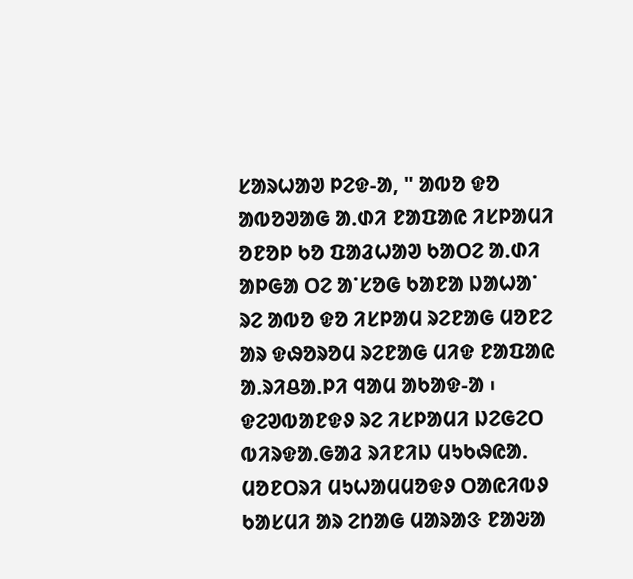ᱥᱟᱨᱦᱟᱣ ᱞᱮᱫ-ᱟ, " ᱟᱵᱚ ᱫᱚ ᱟᱵᱚᱣᱟᱜ ᱟᱹᱰᱤ ᱱᱟᱯᱟᱭ ᱤᱥᱞᱟᱢᱤ ᱚᱱᱚᱞ ᱠᱚ ᱯᱟᱲᱦᱟᱣ ᱠᱟᱛᱮ ᱟᱹᱰᱤ ᱟᱞᱜᱟ ᱛᱮ ᱟᱸᱥᱚᱜ ᱠᱟᱱᱟ ᱡᱟᱦᱟᱸ ᱨᱮ ᱟᱵᱚ ᱫᱚ ᱤᱥᱞᱟᱢ ᱨᱮᱱᱟᱜ ᱢᱚᱱᱮ ᱟᱨ ᱫᱷᱚᱨᱚᱢ ᱨᱮᱱᱟᱜ ᱢᱤᱫ ᱱᱟᱯᱟᱭ ᱟᱹᱨᱤᱪᱟᱹᱞᱤ ᱧᱟᱢ ᱟᱠᱟᱫ-ᱟ ᱾ ᱫᱮᱣᱵᱟᱱᱫᱽ ᱨᱮ ᱤᱥᱞᱟᱢᱤ ᱡᱮᱜᱮᱛ ᱵᱤᱨᱫᱟᱹᱜᱟᱲ ᱨᱤᱱᱤᱡ ᱢᱩᱠᱷᱭᱟᱹ ᱢᱚᱱᱛᱨᱤ ᱢᱩᱦᱟᱢᱢᱚᱫᱽ ᱛᱟᱭᱤᱵᱽ ᱠᱟᱥᱢᱤ ᱟᱨ ᱮᱴᱟᱜ ᱢᱟᱨᱟᱝ ᱱᱟᱶᱟ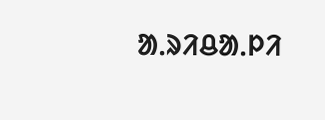ᱟᱹᱨᱤᱪᱟᱹᱞᱤ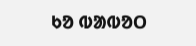ᱠᱚ ᱵᱟᱵᱚᱛ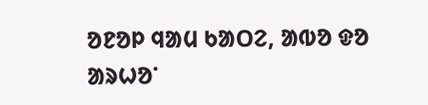ᱚᱱᱚᱞ ᱧᱟᱢ ᱠᱟᱛᱮ, ᱟᱵᱚ ᱫᱚ ᱟᱨᱦᱚᱸ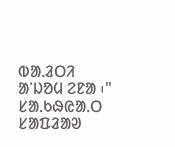ᱵᱟᱹᱲᱛᱤ ᱟᱸᱡᱚᱢ ᱮᱱᱟ ᱾"
ᱥᱟᱹᱠᱷᱭᱟᱹᱛ
ᱥᱟᱯᱲᱟᱣ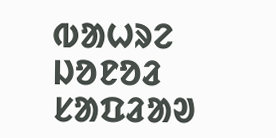ᱵᱟᱦᱨᱮ ᱡᱚᱱᱚᱲ
ᱥᱟᱯᱲᱟᱣ